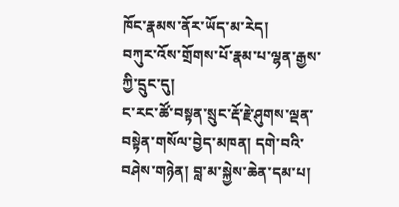ཁོང་རྣམས་ནོར་ཡོད་མ་རེད།
བཀུར་འོས་གྲོགས་པོ་རྣམ་པ་ལྷན་རྒྱས་ཀྱི་དྲུང་དུ།
ང་རང་ཚོ་བསྟན་སྲུང་རྡོ་རྗེ་ཤུགས་ལྡན་བསྟེན་གསོལ་བྱེད་མཁན། དགེ་བའི་བཤེས་གཉེན། བླ་མ་སྐྱེས་ཆེན་དམ་པ།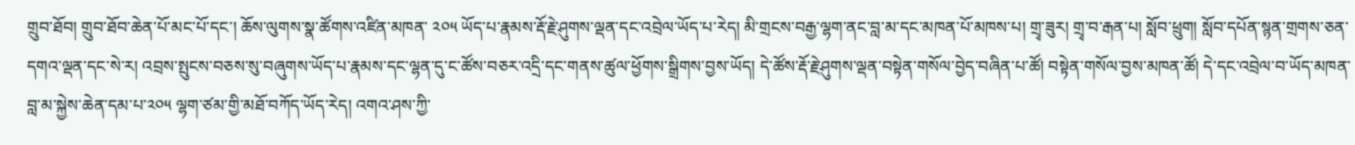གྲུབ་ཐོབ། གྲུབ་ཐོབ་ཆེན་པོ་མང་པོ་དང་། ཆོས་ལུགས་སྣ་ཚོགས་འཛིན་མཁན་ ༢༠༥ ཡོད་པ་རྣམས་རྡོ་རྗེ་ཤུགས་ལྡན་དང་འབྲེལ་ཡོད་པ་རེད། མི་གྲངས་བརྒྱ་ལྷག་ནང་བླ་མ་དང་མཁན་པོ་མཁས་པ། གྲྭ་ཟུར། གྲྭ་བ་རྒན་པ། སློབ་ཕྲུག། སློབ་དཔོན་སྙན་གྲགས་ཅན་དགའ་ལྡན་དང་སེ་ར། འབྲས་སྤུངས་བཅས་སུ་བཞུགས་ཡོད་པ་རྣམས་དང་ལྷན་དུ་ང་ཚོས་བཅར་འདྲི་དང་གནས་ཚུལ་ཕྱོགས་སྒྲིགས་བྱས་ཡོད། དེ་ཚོས་རྡོ་རྗེ་ཤུགས་ལྡན་བསྟེན་གསོལ་བྱེད་བཞིན་པ་ཚོ། བསྟེན་གསོལ་བྱས་མཁན་ཚོ། དེ་དང་འབྲེལ་བ་ཡོད་མཁན་བླ་མ་སྐྱེས་ཆེན་དམ་པ་༢༠༥ ལྷག་ཙམ་གྱི་མཐོ་བཀོད་ཡོད་རེད། འགའ་ཤས་ཀྱི་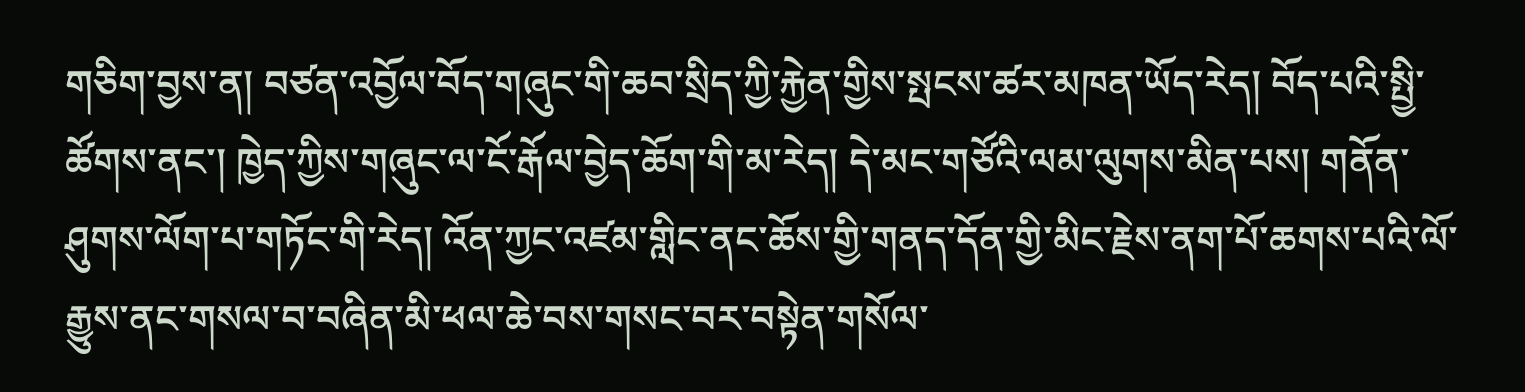གཅིག་བྱས་ན། བཙན་འབྱོལ་བོད་གཞུང་གི་ཆབ་སྲིད་ཀྱི་རྐྱེན་གྱིས་སྤངས་ཚར་མཁན་ཡོད་རེད། བོད་པའི་སྤྱི་ཚོགས་ནང་། ཁྱེད་ཀྱིས་གཞུང་ལ་ངོ་རྒོལ་བྱེད་ཆོག་གི་མ་རེད། དེ་མང་གཙོའི་ལམ་ལུགས་མིན་པས། གནོན་ཤུགས་ལོག་པ་གཏོང་གི་རེད། འོན་ཀྱང་འཛམ་གླིང་ནང་ཆོས་གྱི་གནད་དོན་གྱི་མིང་རྗེས་ནག་པོ་ཆགས་པའི་ལོ་རྒྱུས་ནང་གསལ་བ་བཞིན་མི་ཕལ་ཆེ་བས་གསང་བར་བསྟེན་གསོལ་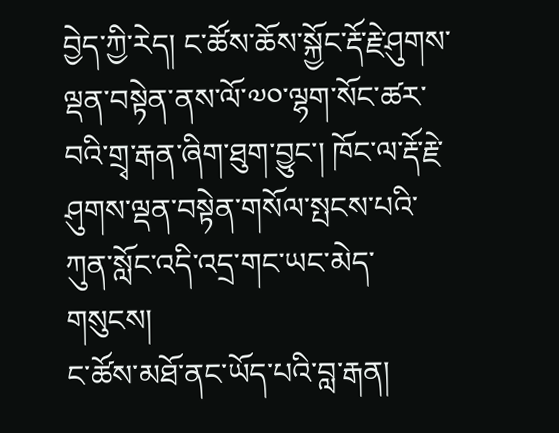བྱེད་ཀྱི་རེད། ང་ཚོས་ཆོས་སྐྱོང་རྡོ་རྗེ་ཤུགས་ལྡན་བསྟེན་ནས་ལོ་༧༠་ལྷག་སོང་ཚར་བའི་གྲྭ་རྒན་ཞིག་ཐུག་བྱུང་། ཁོང་ལ་རྡོ་རྗེ་ཤུགས་ལྡན་བསྟེན་གསོལ་སྤངས་པའི་ཀུན་སློང་འདི་འདྲ་གང་ཡང་མེད་གསུངས།
ང་ཚོས་མཐོ་ནང་ཡོད་པའི་བླ་རྒན།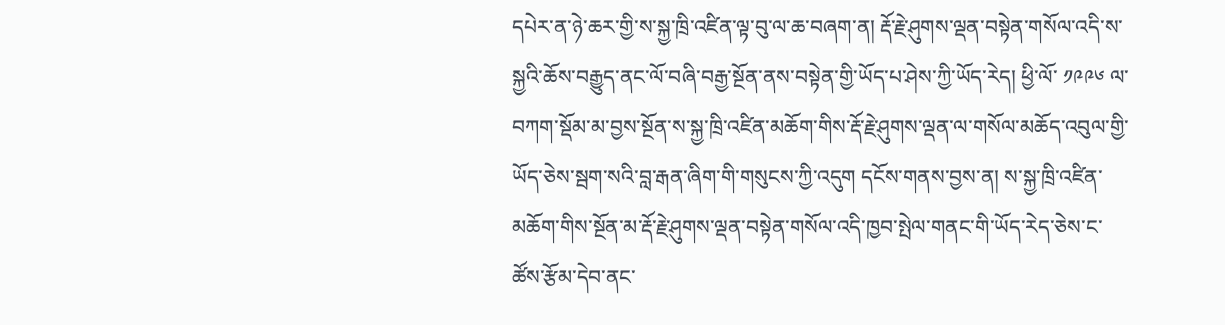དཔེར་ན་ཉེ་ཆར་གྱི་ས་སྐྱ་ཁྲི་འཛིན་ལྟ་བུ་ལ་ཆ་བཞག་ན། རྡོ་རྗེ་ཤུགས་ལྡན་བསྟེན་གསོལ་འདི་ས་སྐྱའི་ཆོས་བརྒྱུད་ནང་ལོ་བཞི་བརྒྱ་སྔོན་ནས་བསྟེན་གྱི་ཡོད་པ་ཤེས་ཀྱི་ཡོད་རེད། ཕྱི་ལོ་ ༡༩༩༦ ལ་བཀག་སྡོམ་མ་བྱས་སྔོན་ས་སྐྱ་ཁྲི་འཛིན་མཆོག་གིས་རྡོ་རྗེ་ཤུགས་ལྡན་ལ་གསོལ་མཆོད་འབུལ་གྱི་ཡོད་ཅེས་སྦག་སའི་བླ་རྒན་ཞིག་གི་གསུངས་ཀྱི་འདུག དངོས་གནས་བྱས་ན། ས་སྐྱ་ཁྲི་འཛིན་མཆོག་གིས་སྔོན་མ་རྡོ་རྗེ་ཤུགས་ལྡན་བསྟེན་གསོལ་འདི་ཁྱབ་སྤེལ་གནང་གི་ཡོད་རེད་ཅེས་ང་ཚོས་རྩོམ་དེབ་ནང་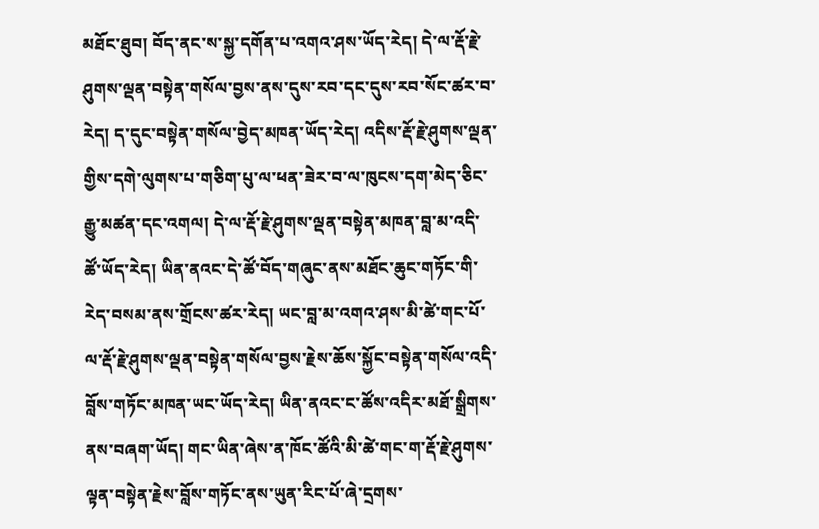མཐོང་ཐུབ། བོད་ནང་ས་སྐྱ་དགོན་པ་འགའ་ཤས་ཡོད་རེད། དེ་ལ་རྡོ་རྗེ་ཤུགས་ལྡན་བསྟེན་གསོལ་བྱས་ནས་དུས་རབ་དང་དུས་རབ་སོང་ཚར་བ་རེད། ད་དུང་བསྟེན་གསོལ་བྱེད་མཁན་ཡོད་རེད། འདིས་རྡོ་རྗེ་ཤུགས་ལྡན་གྱིས་དགེ་ལུགས་པ་གཅིག་པུ་ལ་ཕན་ཟེར་བ་ལ་ཁུངས་དག་མེད་ཅིང་རྒྱུ་མཚན་དང་འགལ། དེ་ལ་རྡོ་རྗེ་ཤུགས་ལྡན་བསྟེན་མཁན་བླ་མ་འདི་ཚོ་ཡོད་རེད། ཡིན་ནའང་དེ་ཚོ་བོད་གཞུང་ནས་མཐོང་ཆུང་གཏོང་གི་རེད་བསམ་ནས་གྲོངས་ཚར་རེད། ཡང་བླ་མ་འགའ་ཤས་མི་ཚེ་གང་པོ་ལ་རྡོ་རྗེ་ཤུགས་ལྡན་བསྟེན་གསོལ་བྱས་རྗེས་ཆོས་སྐྱོང་བསྟེན་གསོལ་འདི་བློས་གཏོང་མཁན་ཡང་ཡོད་རེད། ཡིན་ནའང་ང་ཚོས་འདིར་མཐོ་སྒྲིགས་ནས་བཞག་ཡོད། གང་ཡིན་ཞེས་ན་ཁོང་ཚོའི་མི་ཚེ་གང་ག་རྡོ་རྗེ་ཤུགས་ལྟན་བསྟེན་རྗེས་བློས་གཏོང་ནས་ཡུན་རིང་པོ་ཞེ་དྲགས་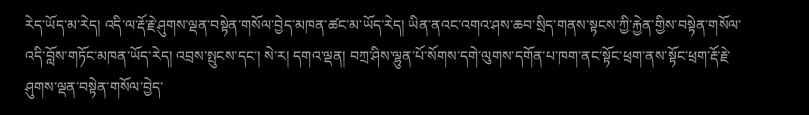རེད་ཡོད་མ་རེད། འདི་ལ་རྡོ་རྗེ་ཤུགས་ལྡན་བསྟེན་གསོལ་བྱེད་མཁན་ཚང་མ་ཡོད་རེད། ཡིན་ནའང་འགའ་ཤས་ཆབ་སྲིད་གནས་སྟངས་ཀྱི་རྐྱེན་གྱིས་བསྟེན་གསོལ་འདི་བློས་གཏོང་མཁན་ཡོད་རེད། འབྲས་སྤུངས་དང་། སེ་ར། དགའ་ལྡན། བཀྲ་ཤིས་ལྷུན་པོ་སོགས་དགེ་ལུགས་དགོན་པ་ཁག་ནང་སྟོང་ཕྲག་ནས་སྟོང་ཕྲག་རྡོ་རྗེ་ཤུགས་ལྡན་བསྟེན་གསོལ་བྱེད་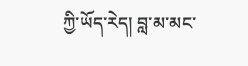ཀྱི་ཡོད་རེད། བླ་མ་མང་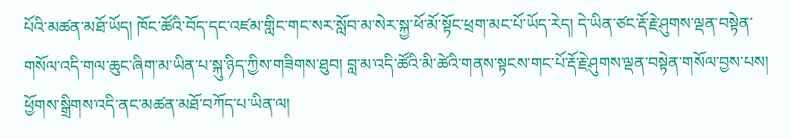པོའི་མཚན་མཐོ་ཡོད། ཁོང་ཚོའི་བོད་དང་འཛམ་གླིང་གང་སར་སློབ་མ་སེར་སྐྱ་ཕོ་མོ་སྟོང་ཕྲག་མང་པོ་ཡོད་རེད། དེ་ཡིན་ཙང་རྡོ་རྗེ་ཤུགས་ལྡན་བསྟེན་གསོལ་འདི་གལ་ཆུང་ཞིག་མ་ཡིན་པ་སྐུ་ཉིད་ཀྱིས་གཟིགས་ཐུབ། བླ་མ་འདི་ཚོའི་མི་ཚེའི་གནས་སྟངས་གང་པོ་རྡོ་རྗེ་ཤུགས་ལྡན་བསྟེན་གསོལ་བྱས་པས། ཕྱོགས་སྒྲིགས་འདི་ནང་མཚན་མཐོ་བཀོད་པ་ཡིན་ལ།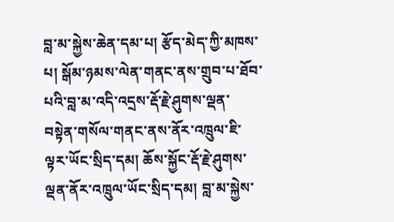བླ་མ་སྐྱེས་ཆེན་དམ་པ། རྩོད་མེད་ཀྱི་མཁས་པ། སྒོམ་ཉམས་ལེན་གནང་ནས་གྲུབ་པ་ཐོབ་པའི་བླ་མ་འདི་འདྲས་རྡོ་རྗེ་ཤུགས་ལྡན་བསྟེན་གསོལ་གནང་ནས་ནོར་འཁྲུལ་ཇི་ལྟར་ཡོང་སྲིད་དམ། ཆོས་སྐྱོང་རྡོ་རྗེ་ཤུགས་ལྡན་ནོར་འཁྲུལ་ཡོང་སྲིད་དམ། བླ་མ་སྐྱེས་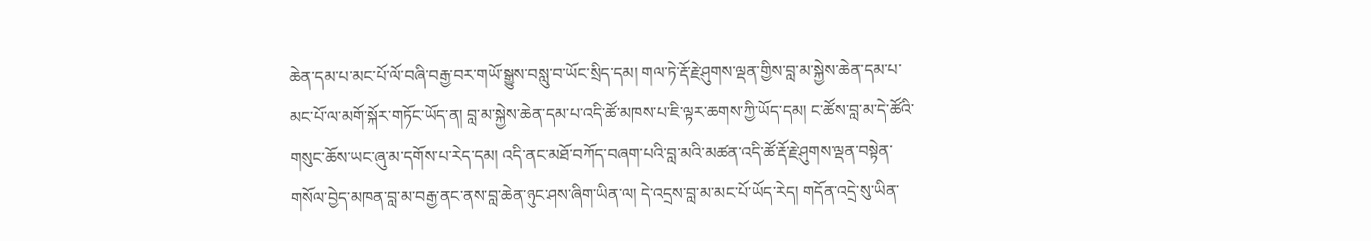ཆེན་དམ་པ་མང་པོ་ལོ་བཞི་བརྒྱ་བར་གཡོ་སྒྱུས་བསླུ་བ་ཡོང་སྲིད་དམ། གལ་ཏེ་རྡོ་རྗེ་ཤུགས་ལྡན་གྱིས་བླ་མ་སྐྱེས་ཆེན་དམ་པ་མང་པོ་ལ་མགོ་སྐོར་གཏོང་ཡོད་ན། བླ་མ་སྐྱེས་ཆེན་དམ་པ་འདི་ཚོ་མཁས་པ་ཇི་ལྟར་ཆགས་ཀྱི་ཡོད་དམ། ང་ཚོས་བླ་མ་དེ་ཚོའི་གསུང་ཆོས་ཡང་ཞུ་མ་དགོས་པ་རེད་དམ། འདི་ནང་མཐོ་བཀོད་བཞག་པའི་བླ་མའི་མཚན་འདི་ཚོ་རྡོ་རྗེ་ཤུགས་ལྡན་བསྟེན་གསོལ་བྱེད་མཁན་བླ་མ་བརྒྱ་ནང་ནས་བླ་ཆེན་ཉུང་ཤས་ཞིག་ཡིན་ལ། དེ་འདྲས་བླ་མ་མང་པོ་ཡོད་རེད། གདོན་འདྲེ་སུ་ཡིན་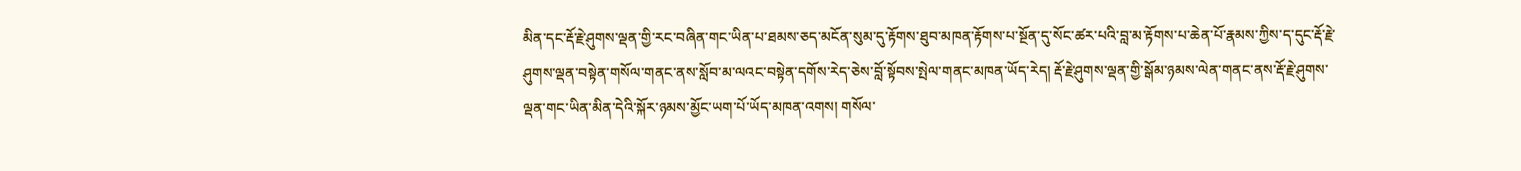མིན་དང་རྡོ་རྗེ་ཤུགས་ལྡན་གྱི་རང་བཞིན་གང་ཡིན་པ་ཐམས་ཅད་མངོན་སུམ་དུ་རྟོགས་ཐུབ་མཁན་རྟོགས་པ་སྔོན་དུ་སོང་ཚར་པའི་བླ་མ་རྟོགས་པ་ཆེན་པོ་རྣམས་ཀྱིས་ད་དུང་རྡོ་རྗེ་ཤུགས་ལྡན་བསྟེན་གསོལ་གནང་ནས་སློབ་མ་ལའང་བསྟེན་དགོས་རེད་ཅེས་བློ་སྟོབས་སྤེལ་གནང་མཁན་ཡོད་རེད། རྡོ་རྗེ་ཤུགས་ལྡན་གྱི་སྒོམ་ཉམས་ལེན་གནང་ནས་རྡོ་རྗེ་ཤུགས་ལྡན་གང་ཡིན་མིན་དེའི་སྐོར་ཉམས་མྱོང་ཡག་པོ་ཡོད་མཁན་འགས། གསོལ་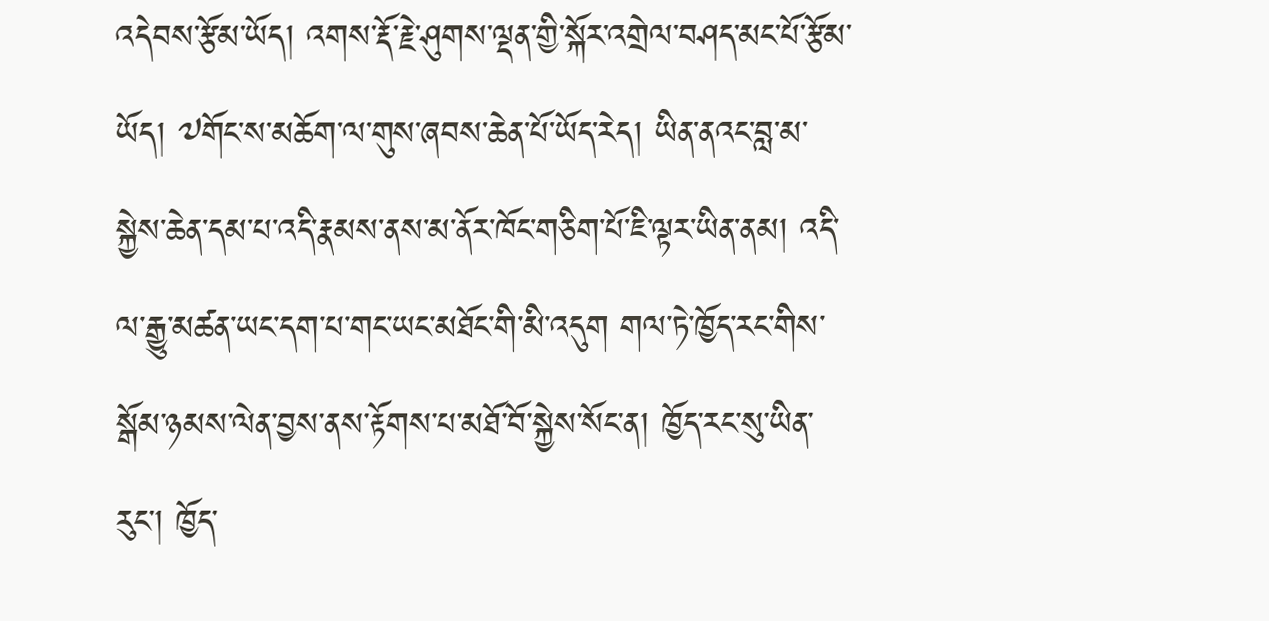འདེབས་རྩོམ་ཡོད། འགས་རྡོ་རྗེ་ཤུགས་ལྡན་གྱི་སྐོར་འགྲེལ་བཤད་མང་པོ་རྩོམ་ཡོད། ༧གོང་ས་མཆོག་ལ་གུས་ཞབས་ཆེན་པོ་ཡོད་རེད། ཡིན་ནའང་བླ་མ་སྐྱེས་ཆེན་དམ་པ་འདི་རྣམས་ནས་མ་ནོར་ཁོང་གཅིག་པོ་ཇི་ལྟར་ཡིན་ནམ། འདི་ལ་རྒྱུ་མཚན་ཡང་དག་པ་གང་ཡང་མཐོང་གི་མི་འདུག གལ་ཏེ་ཁྱོད་རང་གིས་སྒོམ་ཉམས་ལེན་བྱས་ནས་རྟོགས་པ་མཐོ་བོ་སྐྱེས་སོང་ན། ཁྱོད་རང་སུ་ཡིན་རུང་། ཁྱོད་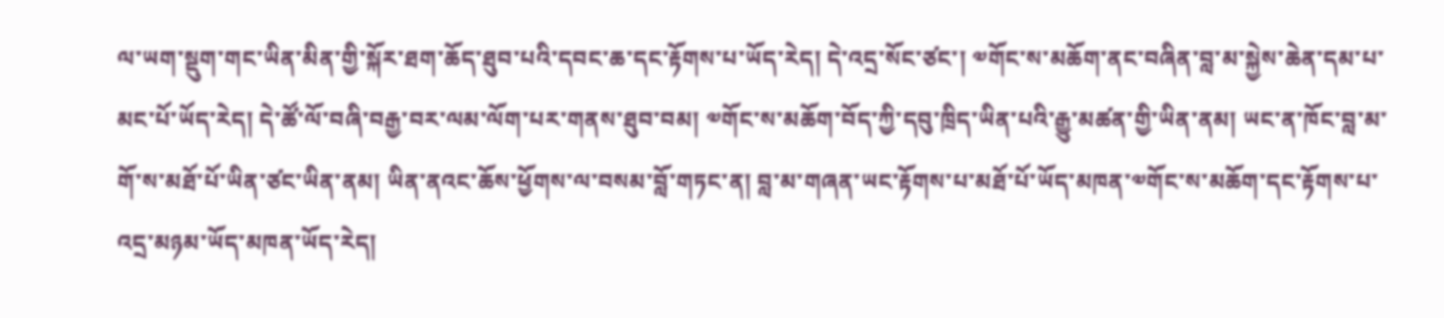ལ་ཡག་སྡུག་གང་ཡིན་མིན་གྱི་སྐོར་ཐག་ཆོད་ཐུབ་པའི་དབང་ཆ་དང་རྟོགས་པ་ཡོད་རེད། དེ་འདྲ་སོང་ཙང་། ༧གོང་ས་མཆོག་ནང་བཞིན་བླ་མ་སྐྱེས་ཆེན་དམ་པ་མང་པོ་ཡོད་རེད། དེ་ཚོ་ལོ་བཞི་བརྒྱ་བར་ལམ་ལོག་པར་གནས་ཐུབ་བམ། ༧གོང་ས་མཆོག་བོད་ཀྱི་དབུ་ཁྲིད་ཡིན་པའི་རྒྱུ་མཚན་གྱི་ཡིན་ནམ། ཡང་ན་ཁོང་བླ་མ་གོ་ས་མཐོ་པོ་ཡིན་ཙང་ཡིན་ནམ། ཡིན་ནའང་ཆོས་ཕྱོགས་ལ་བསམ་བློ་གཏང་ན། བླ་མ་གཞན་ཡང་རྟོགས་པ་མཐོ་པོ་ཡོད་མཁན་༧གོང་ས་མཆོག་དང་རྟོགས་པ་འདྲ་མཉམ་ཡོད་མཁན་ཡོད་རེད།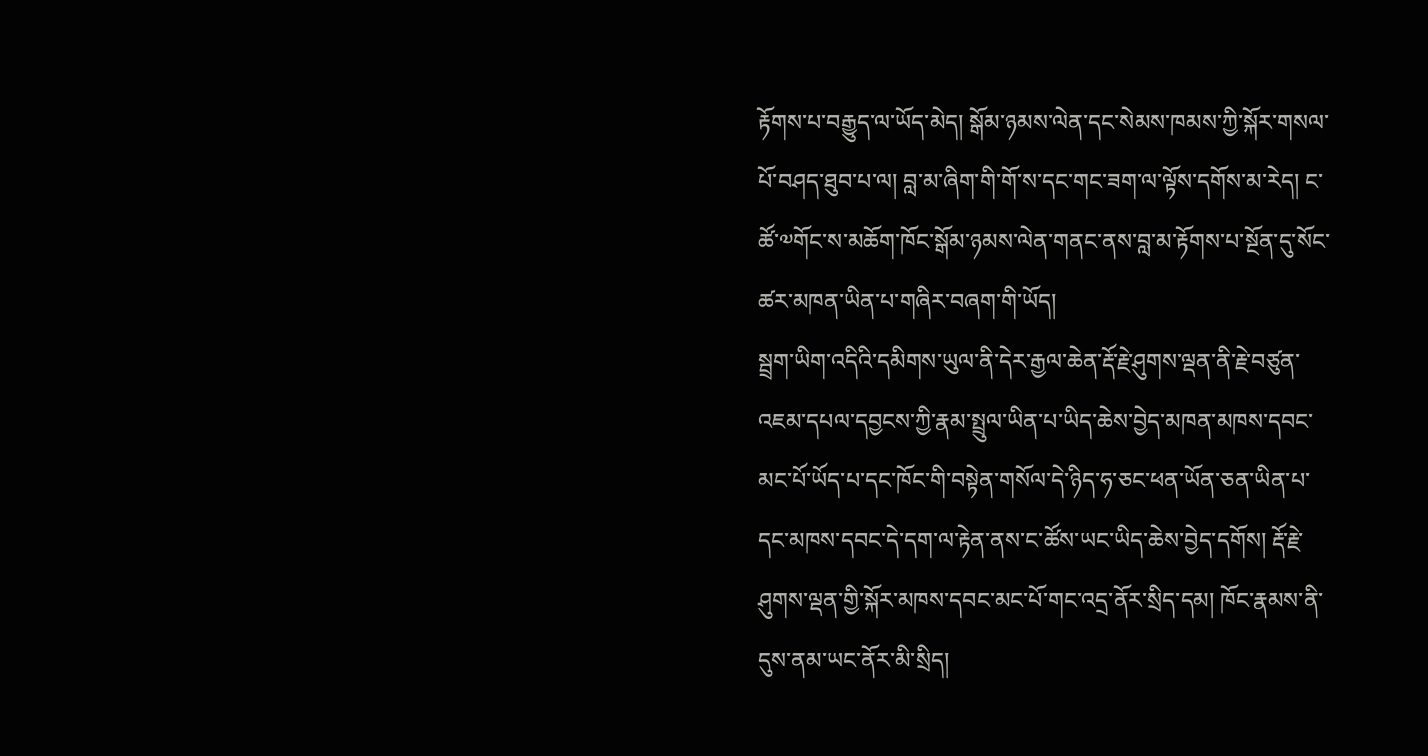རྟོགས་པ་བརྒྱུད་ལ་ཡོད་མེད། སྒོམ་ཉམས་ལེན་དང་སེམས་ཁམས་ཀྱི་སྐོར་གསལ་པོ་བཤད་ཐུབ་པ་ལ། བླ་མ་ཞིག་གི་གོ་ས་དང་གང་ཟག་ལ་ལྟོས་དགོས་མ་རེད། ང་ཚོ་༧གོང་ས་མཆོག་ཁོང་སྒོམ་ཉམས་ལེན་གནང་ནས་བླ་མ་རྟོགས་པ་སྔོན་དུ་སོང་ཚར་མཁན་ཡིན་པ་གཞིར་བཞག་གི་ཡོད།
སྦྲག་ཡིག་འདིའི་དམིགས་ཡུལ་ནི་དེར་རྒྱལ་ཆེན་རྡོ་རྗེ་ཤུགས་ལྡན་ནི་རྗེ་བཙུན་འཇམ་དཔལ་དབྱངས་ཀྱི་རྣམ་སྤྲུལ་ཡིན་པ་ཡིད་ཆེས་བྱེད་མཁན་མཁས་དབང་མང་པོ་ཡོད་པ་དང་ཁོང་གི་བསྟེན་གསོལ་དེ་ཉིད་ཧ་ཅང་ཕན་ཡོན་ཅན་ཡིན་པ་དང་མཁས་དབང་དེ་དག་ལ་རྟེན་ནས་ང་ཚོས་ཡང་ཡིད་ཆེས་བྱེད་དགོས། རྡོ་རྗེ་ཤུགས་ལྡན་གྱི་སྐོར་མཁས་དབང་མང་པོ་གང་འདྲ་ནོར་སྲིད་དམ། ཁོང་རྣམས་ནི་དུས་ནམ་ཡང་ནོར་མི་སྲིད།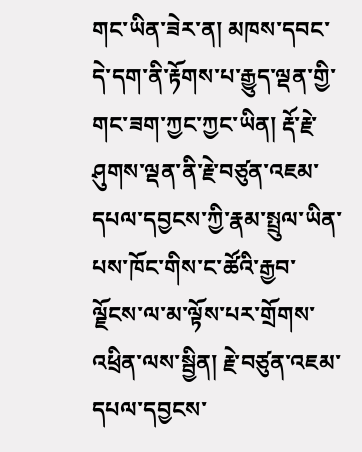གང་ཡིན་ཟེར་ན། མཁས་དབང་དེ་དག་ནི་རྟོགས་པ་རྒྱུད་ལྡན་གྱི་གང་ཟག་ཀྱང་ཀྱང་ཡིན། རྡོ་རྗེ་ཤུགས་ལྡན་ནི་རྗེ་བཙུན་འཇམ་དཔལ་དབྱངས་ཀྱི་རྣམ་སྤྲུལ་ཡིན་པས་ཁོང་གིས་ང་ཚོའི་རྒྱབ་ལྗོངས་ལ་མ་ལྟོས་པར་གྲོགས་འཕྲིན་ལས་སྦྱིན། རྗེ་བཙུན་འཇམ་དཔལ་དབྱངས་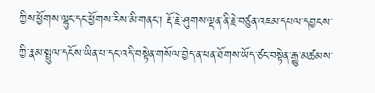ཀྱིས་ཕྱོགས་ལྷུང་དང་ཕྱོགས་རིས་མི་གནང་། རྡོ་རྗེ་ཤུགས་ལྡན་ནི་རྗེ་བཙུན་འཇམ་དཔལ་དབྱངས་ཀྱི་རྣམ་སྤྲུལ་དངོས་ཡིན་པ་དང་འདི་བསྟེན་གསོལ་བྱེད་ན་ཕན་ཐོགས་ཡོད་ཙང་བསྟེན་རྒྱུ་མཚམས་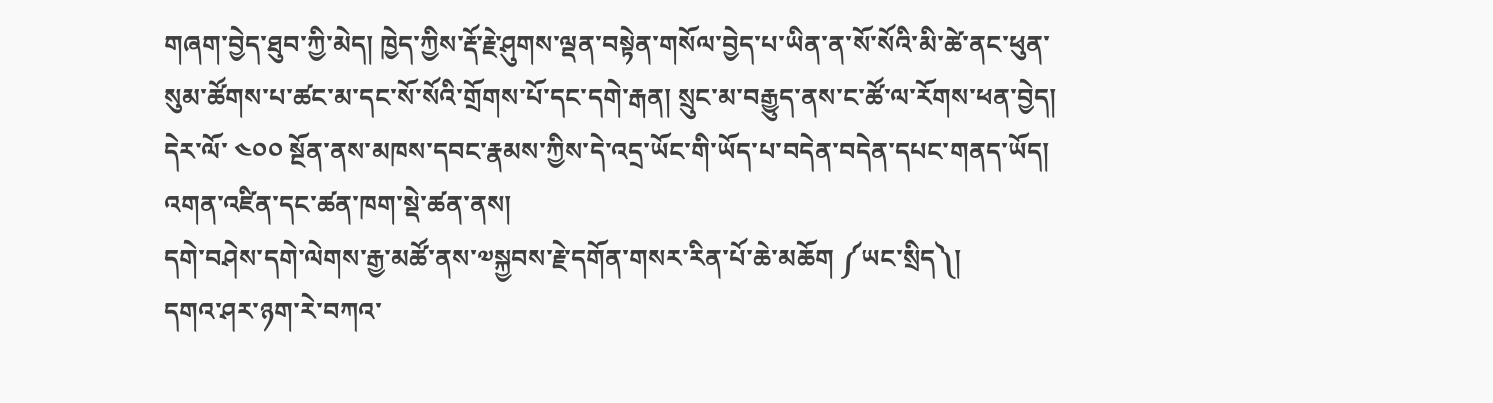གཞག་བྱེད་ཐུབ་ཀྱི་མེད། ཁྱེད་ཀྱིས་རྡོ་རྗེ་ཤུགས་ལྡན་བསྟེན་གསོལ་བྱེད་པ་ཡིན་ན་སོ་སོའི་མི་ཚེ་ནང་ཕུན་སུམ་ཚོགས་པ་ཚང་མ་དང་སོ་སོའི་གྲོགས་པོ་དང་དགེ་རྒན། སྲུང་མ་བརྒྱུད་ནས་ང་ཚོ་ལ་རོགས་ཕན་བྱེད། དེར་ལོ་ ༤༠༠ སྔོན་ནས་མཁས་དབང་རྣམས་ཀྱིས་དེ་འདྲ་ཡོང་གི་ཡོད་པ་བདེན་བདེན་དཔང་གནད་ཡོད།
འགན་འཛིན་དང་ཚན་ཁག་སྡེ་ཚན་ནས།
དགེ་བཤེས་དགེ་ལེགས་རྒྱ་མཚོ་ནས་༧སྐྱབས་རྗེ་དགོན་གསར་རིན་པོ་ཆེ་མཆོག ༼ཡང་སྲིད༽།
དགའ་ཤར་ཉག་རེ་བཀའ་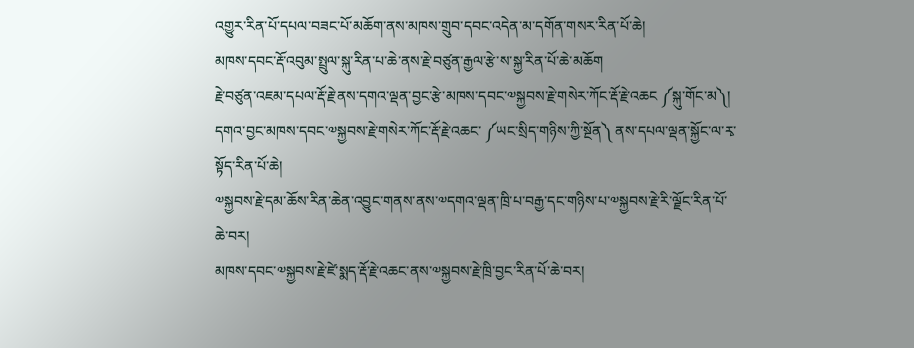འགྱུར་རིན་པོ་དཔལ་བཟང་པོ་མཆོག་ནས་མཁས་གྲུབ་དབང་འདེན་མ་དགོན་གསར་རིན་པོ་ཆེ།
མཁས་དབང་རྡོ་འབུམ་སྤྲུལ་སྐུ་རིན་པ་ཆེ་ནས་རྗེ་བཙུན་རྒྱལ་རྩེ་ས་སྐྱ་རིན་པོ་ཆེ་མཆོག
རྗེ་བཙུན་འཇམ་དཔལ་རྡོ་རྗེ་ནས་དགའ་ལྡན་བྱང་རྩེ་མཁས་དབང་༧སྐྱབས་རྗེ་གསེར་ཀོང་རྡོ་རྗེ་འཆང ༼སྐུ་གོང་མ༽།
དགའ་བྱང་མཁས་དབང་༧སྐྱབས་རྗེ་གསེར་ཀོང་རྡོ་རྗེ་འཆང་ ༼ཡང་སྲིད་གཉིས་ཀྱི་སྔོན༽ ནས་དཔལ་ལྡན་སྐྱོང་ལ་རྭ་སྟོད་རིན་པོ་ཆེ།
༧སྐྱབས་རྗེ་དམ་ཆོས་རིན་ཆེན་འབྱུང་གནས་ནས་༧དགའ་ལྡན་ཁྲི་པ་བརྒྱ་དང་གཉིས་པ་༧སྐྱབས་རྗེ་རི་ལྗོང་རིན་པོ་ཆེ་བར།
མཁས་དབང་༧སྐྱབས་རྗེ་ཛེ་སྨད་རྡོ་རྗེ་འཆང་ནས་༧སྐྱབས་རྗེ་ཁྲི་བྱང་རིན་པོ་ཆེ་བར།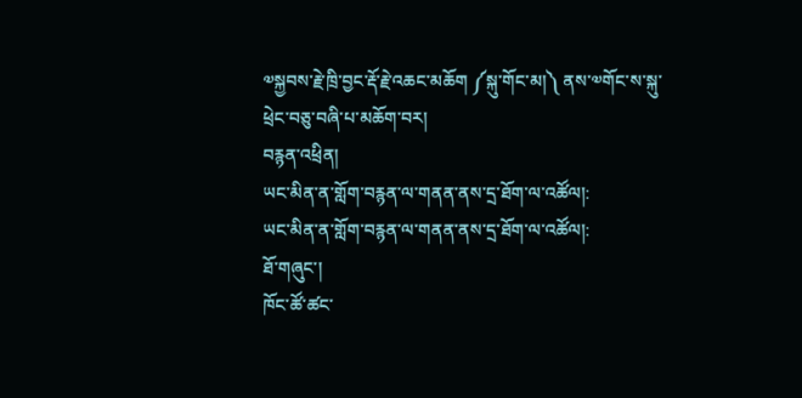༧སྐྱབས་རྗེ་ཁྲི་བྱང་རྡོ་རྗེ་འཆང་མཆོག ༼སྐུ་གོང་མ།༽ ནས་༧གོང་ས་སྐུ་ཕྲེང་བཅུ་བཞི་པ་མཆོག་བར།
བརྙན་འཕྲིན།
ཡང་མིན་ན་གློག་བརྙན་ལ་གནན་ནས་དྲ་ཐོག་ལ་འཚོལ།:
ཡང་མིན་ན་གློག་བརྙན་ལ་གནན་ནས་དྲ་ཐོག་ལ་འཚོལ།:
ཐོ་གཞུང་།
ཁོང་ཚོ་ཚང་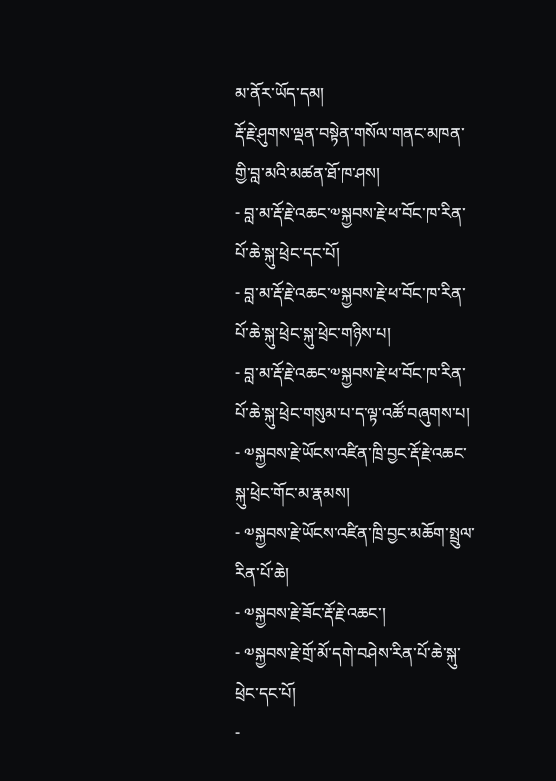མ་ནོར་ཡོད་དམ།
རྡོ་རྗེ་ཤུགས་ལྡན་བསྟེན་གསོལ་གནང་མཁན་གྱི་བླ་མའི་མཚན་ཐོ་ཁ་ཤས།
- བླ་མ་རྡོ་རྗེ་འཆང་༧སྐྱབས་རྗེ་ཕ་བོང་ཁ་རིན་པོ་ཆེ་སྐུ་ཕྲེང་དང་པོ།
- བླ་མ་རྡོ་རྗེ་འཆང་༧སྐྱབས་རྗེ་ཕ་བོང་ཁ་རིན་པོ་ཆེ་སྐུ་ཕྲེང་སྐུ་ཕྲེང་གཉིས་པ།
- བླ་མ་རྡོ་རྗེ་འཆང་༧སྐྱབས་རྗེ་ཕ་བོང་ཁ་རིན་པོ་ཆེ་སྐུ་ཕྲེང་གསུམ་པ་ད་ལྟ་འཚོ་བཞུགས་པ།
- ༧སྐྱབས་རྗེ་ཡོངས་འཛིན་ཁྲི་བྱང་རྡོ་རྗེ་འཆང་སྐུ་ཕྲེང་གོང་མ་རྣམས།
- ༧སྐྱབས་རྗེ་ཡོངས་འཛིན་ཁྲི་བྱང་མཆོག་སྤྲུལ་རིན་པོ་ཆེ།
- ༧སྐྱབས་རྗེ་ཟོང་རྡོ་རྗེ་འཆང་།
- ༧སྐྱབས་རྗེ་གྲོ་མོ་དགེ་བཤེས་རིན་པོ་ཆེ་སྐུ་ཕྲེང་དང་པོ།
-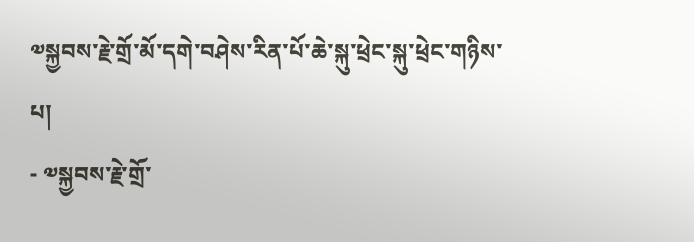༧སྐྱབས་རྗེ་གྲོ་མོ་དགེ་བཤེས་རིན་པོ་ཆེ་སྐུ་ཕྲེང་སྐུ་ཕྲེང་གཉིས་པ།
- ༧སྐྱབས་རྗེ་གྲོ་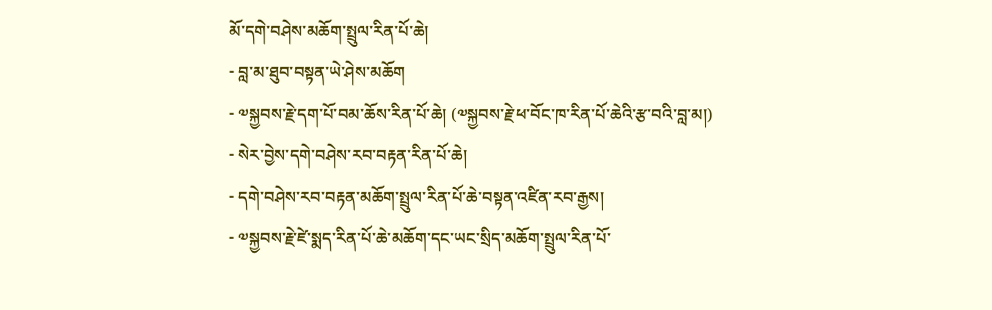མོ་དགེ་བཤེས་མཆོག་སྤྲུལ་རིན་པོ་ཆེ།
- བླ་མ་ཐུབ་བསྟན་ཡེ་ཤེས་མཆོག
- ༧སྐྱབས་རྗེ་དག་པོ་བམ་ཆོས་རིན་པོ་ཆེ། (༧སྐྱབས་རྗེ་ཕ་བོང་ཁ་རིན་པོ་ཆེའི་རྩ་བའི་བླ་མ།)
- སེར་བྱེས་དགེ་བཤེས་རབ་བརྟན་རིན་པོ་ཆེ།
- དགེ་བཤེས་རབ་བརྟན་མཆོག་སྤྲུལ་རིན་པོ་ཆེ་བསྟན་འཛིན་རབ་རྒྱས།
- ༧སྐྱབས་རྗེ་ཛེ་སྨད་རིན་པོ་ཆེ་མཆོག་དང་ཡང་སྲིད་མཆོག་སྤྲུལ་རིན་པོ་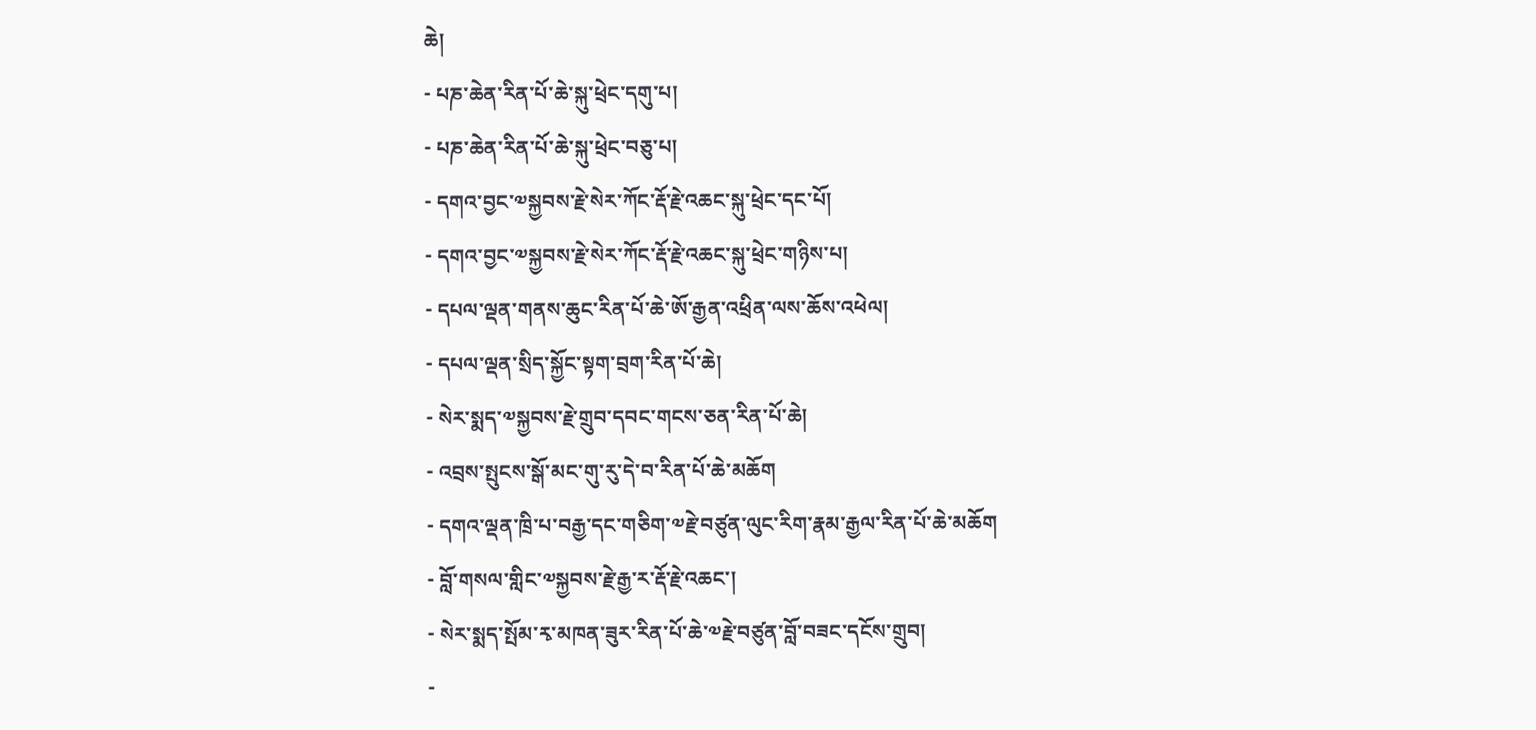ཆེ།
- པཎ་ཆེན་རིན་པོ་ཆེ་སྐུ་ཕྲེང་དགུ་པ།
- པཎ་ཆེན་རིན་པོ་ཆེ་སྐུ་ཕྲེང་བཅུ་པ།
- དགའ་བྱང་༧སྐྱབས་རྗེ་སེར་ཀོང་རྡོ་རྗེ་འཆང་སྐུ་ཕྲེང་དང་པོ།
- དགའ་བྱང་༧སྐྱབས་རྗེ་སེར་ཀོང་རྡོ་རྗེ་འཆང་སྐུ་ཕྲེང་གཉིས་པ།
- དཔལ་ལྡན་གནས་ཆུང་རིན་པོ་ཆེ་ཨོ་རྒྱན་འཕྲིན་ལས་ཆོས་འཕེལ།
- དཔལ་ལྡན་སྲིད་སྐྱོང་སྟག་བྲག་རིན་པོ་ཆེ།
- སེར་སྨད་༧སྐྱབས་རྗེ་གྲུབ་དབང་གངས་ཅན་རིན་པོ་ཆེ།
- འབྲས་སྤུངས་སྒོ་མང་གུ་རུ་དེ་བ་རིན་པོ་ཆེ་མཆོག
- དགའ་ལྡན་ཁྲི་པ་བརྒྱ་དང་གཅིག་༧རྗེ་བཙུན་ལུང་རིག་རྣམ་རྒྱལ་རིན་པོ་ཆེ་མཆོག
- བློ་གསལ་གླིང་༧སྐྱབས་རྗེ་རྒྱ་ར་རྡོ་རྗེ་འཆང་།
- སེར་སྨད་སྤོམ་རྭ་མཁན་ཟུར་རིན་པོ་ཆེ་༧རྗེ་བཙུན་བློ་བཟང་དངོས་གྲུབ།
-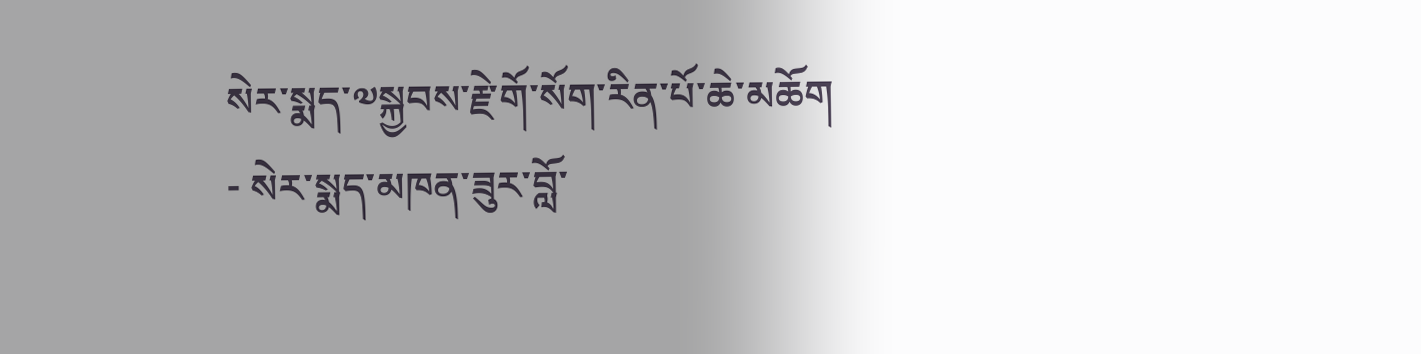སེར་སྨད་༧སྐྱབས་རྗེ་གོ་སོག་རིན་པོ་ཆེ་མཆོག
- སེར་སྨད་མཁན་ཟུར་བློ་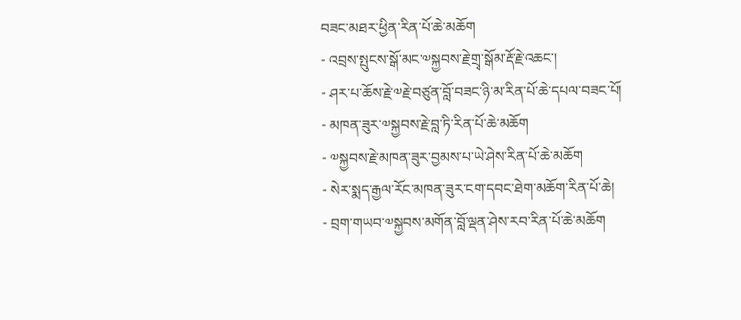བཟང་མཐར་ཕྱིན་རིན་པོ་ཆེ་མཆོག
- འབྲས་སྤུངས་སྒོ་མང་༧སྐྱབས་རྗེ་གྲྭ་སྒོམ་རྡོ་རྗེ་འཆང་།
- ཤར་པ་ཆོས་རྗེ་༧རྗེ་བཙུན་བློ་བཟང་ཉི་མ་རིན་པོ་ཆེ་དཔལ་བཟང་པོ།
- མཁན་ཟུར་༧སྐྱབས་རྗེ་བླ་ཏི་རིན་པོ་ཆེ་མཆོག
- ༧སྐྱབས་རྗེ་མཁན་ཟུར་བྱམས་པ་ཡེ་ཤེས་རིན་པོ་ཆེ་མཆོག
- སེར་སྨད་རྒྱལ་རོང་མཁན་ཟུར་ངག་དབང་ཐེག་མཆོག་རིན་པོ་ཆེ།
- བྲག་གཡབ་༧སྐྱབས་མགོན་བློ་ལྡན་ཤེས་རབ་རིན་པོ་ཆེ་མཆོག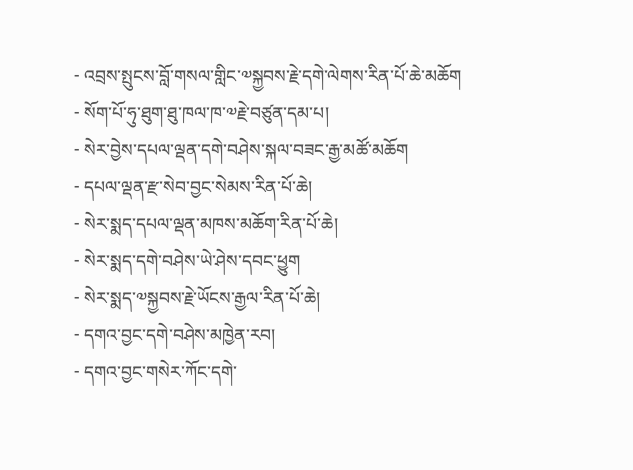- འབྲས་སྤུངས་བློ་གསལ་གླིང་༧སྐྱབས་རྗེ་དགེ་ལེགས་རིན་པོ་ཆེ་མཆོག
- སོག་པོ་ཧུ་ཐུག་ཐུ་ཁལ་ཁ་༧རྗེ་བཙུན་དམ་པ།
- སེར་བྱེས་དཔལ་ལྡན་དགེ་བཤེས་སྐལ་བཟང་རྒྱ་མཚོ་མཆོག
- དཔལ་ལྡན་རྫ་སེབ་བྱང་སེམས་རིན་པོ་ཆེ།
- སེར་སྨད་དཔལ་ལྡན་མཁས་མཆོག་རིན་པོ་ཆེ།
- སེར་སྨད་དགེ་བཤེས་ཡེ་ཤེས་དབང་ཕྱུག
- སེར་སྨད་༧སྐྱབས་རྗེ་ཡོངས་རྒྱལ་རིན་པོ་ཆེ།
- དགའ་བྱང་དགེ་བཤེས་མཁྱེན་རབ།
- དགའ་བྱང་གསེར་ཀོང་དགེ་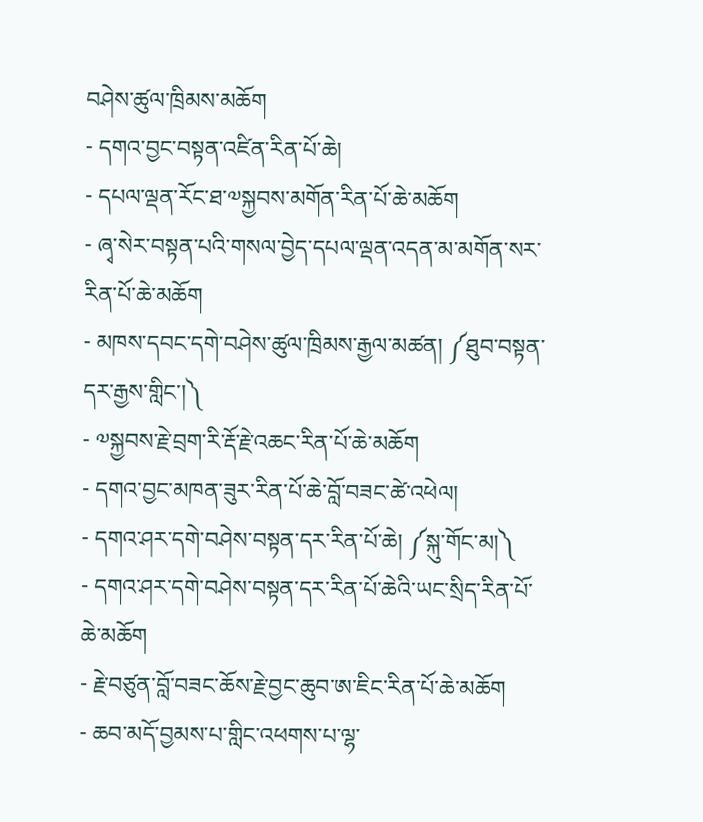བཤེས་ཚུལ་ཁྲིམས་མཆོག
- དགའ་བྱང་བསྟན་འཛིན་རིན་པོ་ཆེ།
- དཔལ་ལྡན་རོང་ཐ་༧སྐྱབས་མགོན་རིན་པོ་ཆེ་མཆོག
- ཞྭ་སེར་བསྟན་པའི་གསལ་བྱེད་དཔལ་ལྡན་འདན་མ་མགོན་སར་རིན་པོ་ཆེ་མཆོག
- མཁས་དབང་དགེ་བཤེས་ཚུལ་ཁྲིམས་རྒྱལ་མཚན། ༼ཐུབ་བསྟན་དར་རྒྱས་གླིང་།༽
- ༧སྐྱབས་རྗེ་བྲག་རི་རྡོ་རྗེ་འཆང་རིན་པོ་ཆེ་མཆོག
- དགའ་བྱང་མཁན་ཟུར་རིན་པོ་ཆེ་བློ་བཟང་ཚེ་འཕེལ།
- དགའ་ཤར་དགེ་བཤེས་བསྟན་དར་རིན་པོ་ཆེ། ༼སྐུ་གོང་མ།༽
- དགའ་ཤར་དགེ་བཤེས་བསྟན་དར་རིན་པོ་ཆེའི་ཡང་སྲིད་རིན་པོ་ཆེ་མཆོག
- རྗེ་བཙུན་བློ་བཟང་ཆོས་རྗེ་བྱང་ཆུབ་ཨ་ཇིང་རིན་པོ་ཆེ་མཆོག
- ཆབ་མདོ་བྱམས་པ་གླིང་འཕགས་པ་ལྷ་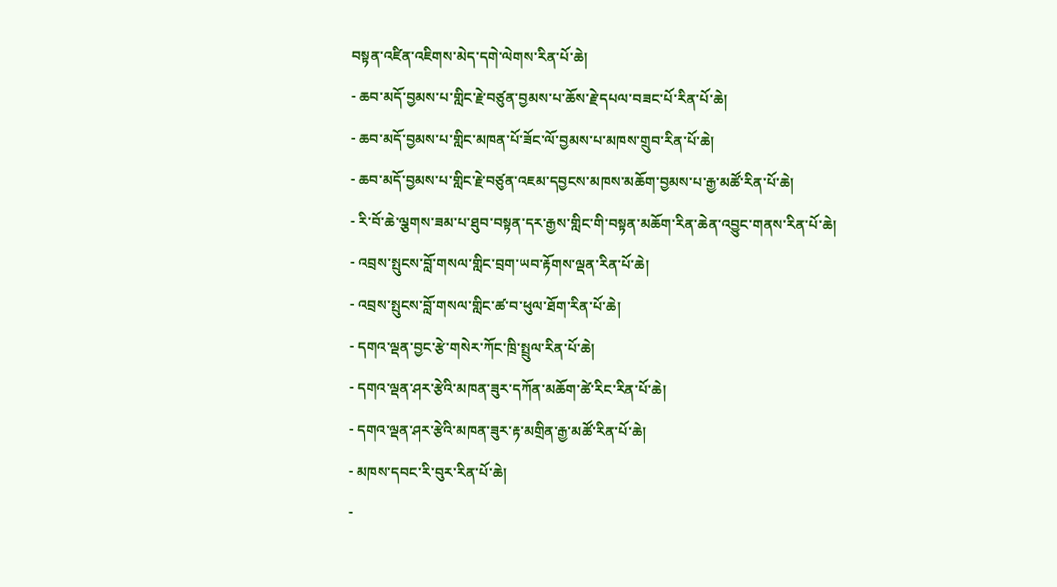བསྟན་འཛིན་འཇིགས་མེད་དགེ་ལེགས་རིན་པོ་ཆེ།
- ཆབ་མདོ་བྱམས་པ་གླིང་རྗེ་བཙུན་བྱམས་པ་ཆོས་རྗེ་དཔལ་བཟང་པོ་རིན་པོ་ཆེ།
- ཆབ་མདོ་བྱམས་པ་གླིང་མཁན་པོ་ཟོང་ལོ་བྱམས་པ་མཁས་གྲུབ་རིན་པོ་ཆེ།
- ཆབ་མདོ་བྱམས་པ་གླིང་རྗེ་བཙུན་འཇམ་དབྱངས་མཁས་མཆོག་བྱམས་པ་རྒྱ་མཚོ་རིན་པོ་ཆེ།
- རི་བོ་ཆེ་ལྕགས་ཟམ་པ་ཐུབ་བསྟན་དར་རྒྱས་གླིང་གི་བསྟན་མཆོག་རིན་ཆེན་འབྱུང་གནས་རིན་པོ་ཆེ།
- འབྲས་སྤུངས་བློ་གསལ་གླིང་བྲག་ཡབ་རྟོགས་ལྡན་རིན་པོ་ཆེ།
- འབྲས་སྤུངས་བློ་གསལ་གླིང་ཚ་བ་ཕུལ་ཐོག་རིན་པོ་ཆེ།
- དགའ་ལྡན་བྱང་རྩེ་གསེར་ཀོང་ཁྲི་སྤྲུལ་རིན་པོ་ཆེ།
- དགའ་ལྡན་ཤར་རྩེའི་མཁན་ཟུར་དཀོན་མཆོག་ཚེ་རིང་རིན་པོ་ཆེ།
- དགའ་ལྡན་ཤར་རྩེའི་མཁན་ཟུར་རྟ་མགྲིན་རྒྱ་མཚོ་རིན་པོ་ཆེ།
- མཁས་དབང་རི་བུར་རིན་པོ་ཆེ།
-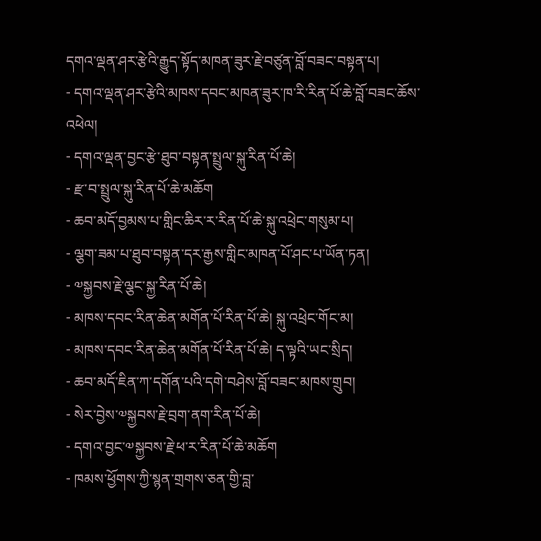དགའ་ལྡན་ཤར་རྩེའི་རྒྱུད་སྟོད་མཁན་ཟུར་རྗེ་བཙུན་བློ་བཟང་བསྟན་པ།
- དགའ་ལྡན་ཤར་རྩེའི་མཁས་དབང་མཁན་ཟུར་ཁ་རི་རིན་པོ་ཆེ་བློ་བཟང་ཆོས་འཕེལ།
- དགའ་ལྡན་བྱང་རྩེ་ཐུབ་བསྟན་སྤྲུལ་སྐུ་རིན་པོ་ཆེ།
- རྫ་བ་སྤྲུལ་སྐུ་རིན་པོ་ཆེ་མཆོག
- ཆབ་མདོ་བྱམས་པ་གླིང་ཆིར་ར་རིན་པོ་ཆེ་སྐུ་འཕྲེང་གསུམ་པ།
- ལྕག་ཟམ་པ་ཐུབ་བསྟན་དར་རྒྱས་གླིང་མཁན་པོ་ཤང་པ་ཡོན་ཏན།
- ༧སྐྱབས་རྗེ་ལྕང་སྐྱ་རིན་པོ་ཆེ།
- མཁས་དབང་རིན་ཆེན་མགོན་པོ་རིན་པོ་ཆེ། སྐུ་འཕྲེང་གོང་མ།
- མཁས་དབང་རིན་ཆེན་མགོན་པོ་རིན་པོ་ཆེ། ད་ལྟའི་ཡང་སྲིད།
- ཆབ་མདོ་ཇིན་ཀ་དགོན་པའི་དགེ་བཤེས་བློ་བཟང་མཁས་གྲུབ།
- སེར་བྱེས་༧སྐྱབས་རྗེ་བྲག་ནག་རིན་པོ་ཆེ།
- དགའ་བྱང་༧སྐྱབས་རྗེ་ཕ་ར་རིན་པོ་ཆེ་མཆོག
- ཁམས་ཕྱོགས་ཀྱི་སྙན་གྲགས་ཅན་གྱི་བླ་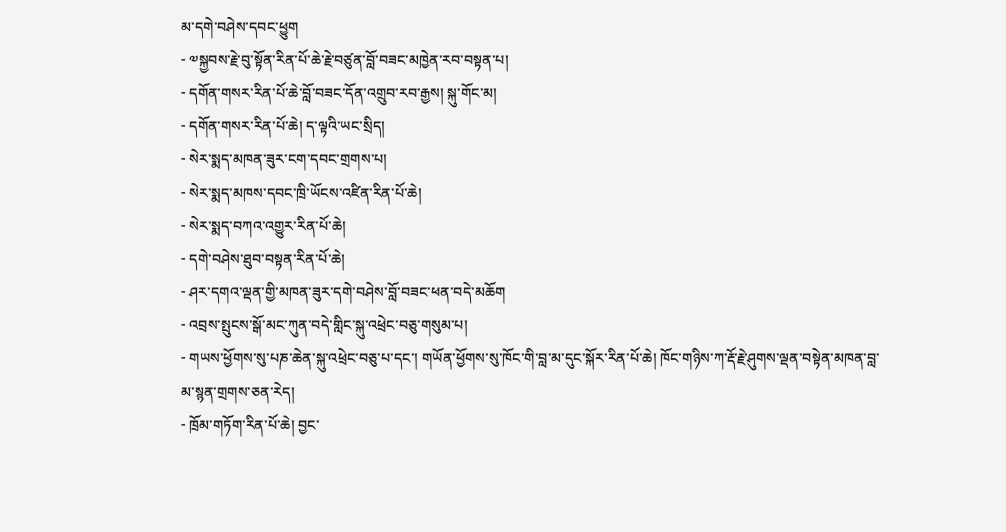མ་དགེ་བཤེས་དབང་ཕྱུག
- ༧སྐྱབས་རྗེ་བུ་སྟོན་རིན་པོ་ཆེ་རྗེ་བཙུན་བློ་བཟང་མཁྱེན་རབ་བསྟན་པ།
- དགོན་གསར་རིན་པོ་ཆེ་བློ་བཟང་དོན་འགྲུབ་རབ་རྒྱས། སྐུ་གོང་མ།
- དགོན་གསར་རིན་པོ་ཆེ། ད་ལྟའི་ཡང་སྲིད།
- སེར་སྨད་མཁན་ཟུར་ངག་དབང་གྲགས་པ།
- སེར་སྨད་མཁས་དབང་ཁྲི་ཡོངས་འཛིན་རིན་པོ་ཆེ།
- སེར་སྨད་བཀའ་འགྱུར་རིན་པོ་ཆེ།
- དགེ་བཤེས་ཐུབ་བསྟན་རིན་པོ་ཆེ།
- ཤར་དགའ་ལྡན་གྱི་མཁན་ཟུར་དགེ་བཤེས་བློ་བཟང་ཕན་བདེ་མཆོག
- འབྲས་སྤུངས་སྒོ་མང་ཀུན་བདེ་གླིང་སྐུ་འཕྲེང་བཅུ་གསུམ་པ།
- གཡས་ཕྱོགས་སུ་པཎ་ཆེན་སྐུ་འཕྲེང་བཅུ་པ་དང་། གཡོན་ཕྱོགས་སུ་ཁོང་གི་བླ་མ་དུང་སྐོར་རིན་པོ་ཆེ། ཁོང་གཉིས་ཀ་རྡོ་རྗེ་ཤུགས་ལྡན་བསྟེན་མཁན་བླ་མ་སྙན་གྲགས་ཅན་རེད།
- ཁྲོམ་གཏོག་རིན་པོ་ཆེ། བྱང་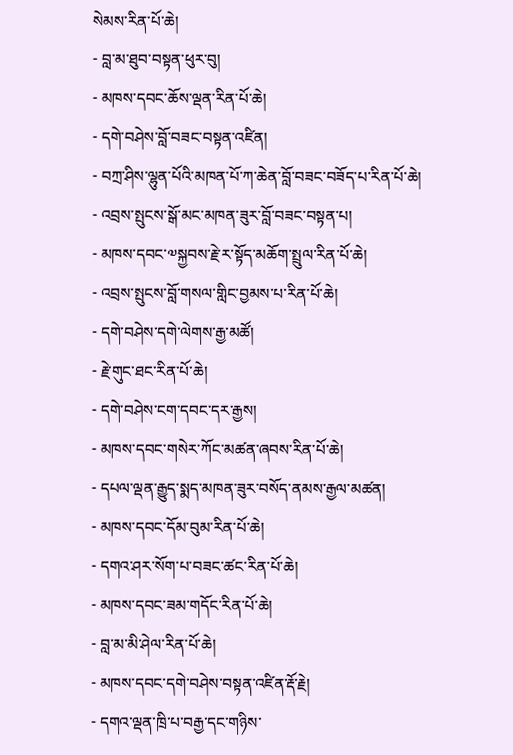སེམས་རིན་པོ་ཆེ།
- བླ་མ་ཐུབ་བསྟན་ཕུར་བུ།
- མཁས་དབང་ཆོས་ལྡན་རིན་པོ་ཆེ།
- དགེ་བཤེས་བློ་བཟང་བསྟན་འཛིན།
- བཀྲ་ཤིས་ལྷུན་པོའི་མཁན་པོ་ཀ་ཆེན་བློ་བཟང་བཟོད་པ་རིན་པོ་ཆེ།
- འབྲས་སྤུངས་སྒོ་མང་མཁན་ཟུར་བློ་བཟང་བསྟན་པ།
- མཁས་དབང་༧སྐྱབས་རྗེ་ར་སྟོད་མཆོག་སྤྲུལ་རིན་པོ་ཆེ།
- འབྲས་སྤུངས་བློ་གསལ་གླིང་བྱམས་པ་རིན་པོ་ཆེ།
- དགེ་བཤེས་དགེ་ལེགས་རྒྱ་མཚོ།
- རྗེ་གུང་ཐང་རིན་པོ་ཆེ།
- དགེ་བཤེས་ངག་དབང་དར་རྒྱས།
- མཁས་དབང་གསེར་ཀོང་མཚན་ཞབས་རིན་པོ་ཆེ།
- དཔལ་ལྡན་རྒྱུད་སྨད་མཁན་ཟུར་བསོད་ནམས་རྒྱལ་མཚན།
- མཁས་དབང་དོམ་བུམ་རིན་པོ་ཆེ།
- དགའ་ཤར་སོག་པ་བཟང་ཚང་རིན་པོ་ཆེ།
- མཁས་དབང་ཟམ་གདོང་རིན་པོ་ཆེ།
- བླ་མ་མི་ཤེལ་རིན་པོ་ཆེ།
- མཁས་དབང་དགེ་བཤེས་བསྟན་འཛིན་རྡོ་རྗེ།
- དགའ་ལྡན་ཁྲི་པ་བརྒྱ་དང་གཉིས་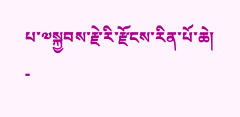པ་༧སྐྱབས་རྗེ་རི་རྫོངས་རིན་པོ་ཆེ།
-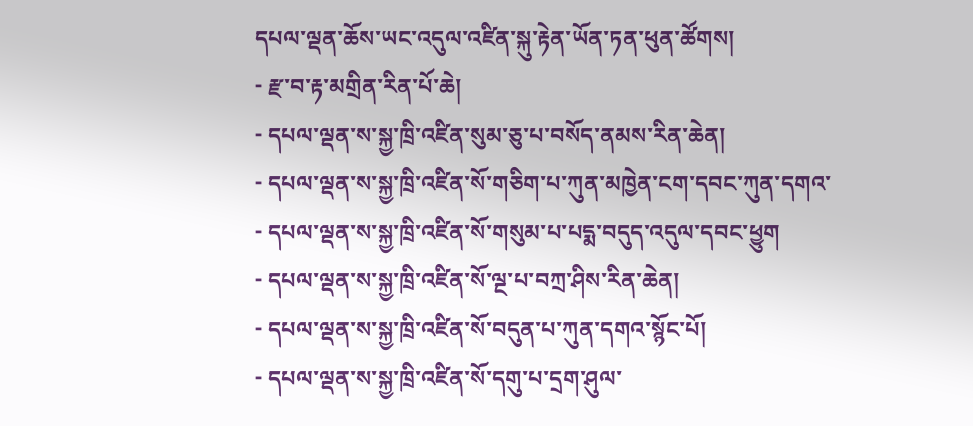དཔལ་ལྡན་ཆོས་ཡང་འདུལ་འཛིན་སྐུ་རྟེན་ཡོན་ཏན་ཕུན་ཚོགས།
- རྫ་བ་རྟ་མགྲིན་རིན་པོ་ཆེ།
- དཔལ་ལྡན་ས་སྐྱ་ཁྲི་འཛིན་སུམ་ཅུ་པ་བསོད་ནམས་རིན་ཆེན།
- དཔལ་ལྡན་ས་སྐྱ་ཁྲི་འཛིན་སོ་གཅིག་པ་ཀུན་མཁྱེན་ངག་དབང་ཀུན་དགའ་
- དཔལ་ལྡན་ས་སྐྱ་ཁྲི་འཛིན་སོ་གསུམ་པ་པདྨ་བདུད་འདུལ་དབང་ཕྱུག
- དཔལ་ལྡན་ས་སྐྱ་ཁྲི་འཛིན་སོ་ལྔ་པ་བཀྲ་ཤིས་རིན་ཆེན།
- དཔལ་ལྡན་ས་སྐྱ་ཁྲི་འཛིན་སོ་བདུན་པ་ཀུན་དགའ་སྙོང་པོ།
- དཔལ་ལྡན་ས་སྐྱ་ཁྲི་འཛིན་སོ་དགུ་པ་དྲག་ཤུལ་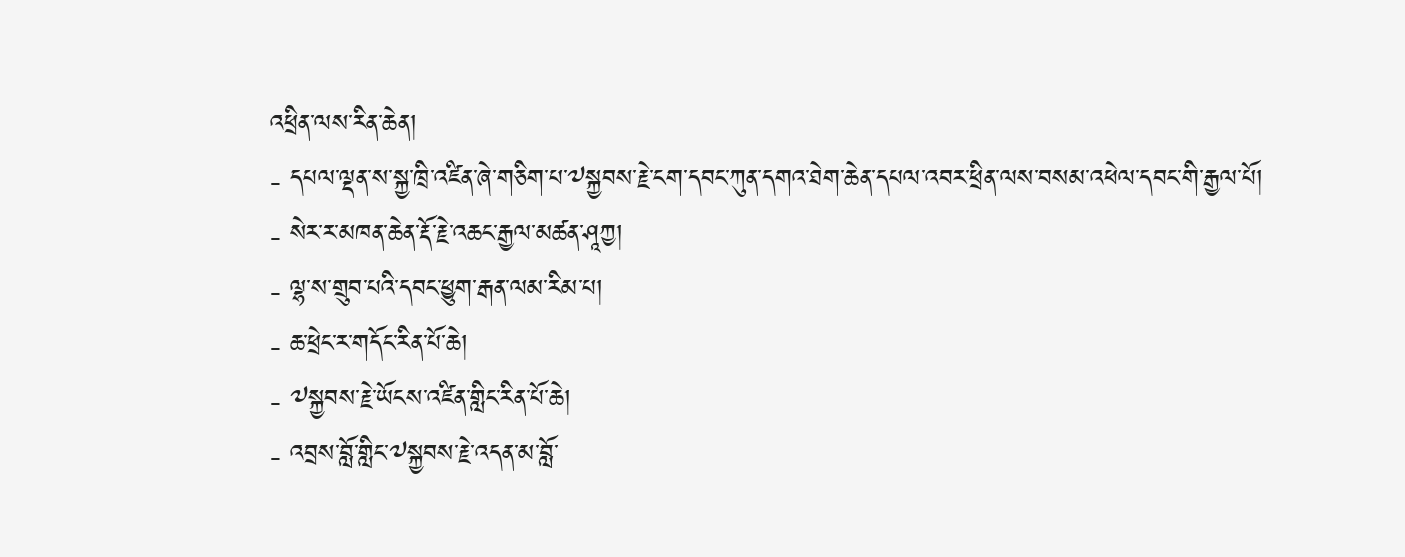འཕྲིན་ལས་རིན་ཆེན།
- དཔལ་ལྡན་ས་སྐྱ་ཁྲི་འཛིན་ཞེ་གཅིག་པ་༧སྐྱབས་རྗེ་ངག་དབང་ཀུན་དགའ་ཐེག་ཆེན་དཔལ་འབར་ཕྲིན་ལས་བསམ་འཕེལ་དབང་གི་རྒྱལ་པོ།
- སེར་ར་མཁན་ཆེན་རྡོ་རྗེ་འཆང་རྒྱལ་མཚན་ཤཱཀྱ།
- ལྷ་ས་གྲུབ་པའི་དབང་ཕྱུག་རྒན་ལམ་རིམ་པ།
- ཆ་ཕྲེང་ར་གདོང་རིན་པོ་ཆེ།
- ༧སྐྱབས་རྗེ་ཡོངས་འཛིན་གླིང་རིན་པོ་ཆེ།
- འབྲས་བློ་གླིང་༧སྐྱབས་རྗེ་འདན་མ་བློ་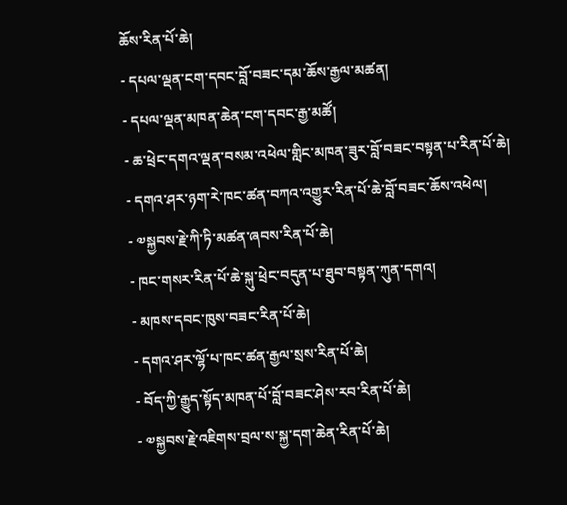ཆོས་རིན་པོ་ཆེ།
- དཔལ་ལྡན་ངག་དབང་བློ་བཟང་དམ་ཆོས་རྒྱལ་མཚན།
- དཔལ་ལྡན་མཁན་ཆེན་ངག་དབང་རྒྱ་མཚོ།
- ཆ་ཕྲེང་དགའ་ལྡན་བསམ་འཕེལ་གླིང་མཁན་ཟུར་བློ་བཟང་བསྟན་པ་རིན་པོ་ཆེ།
- དགའ་ཤར་ཉག་རེ་ཁང་ཚན་བཀའ་འགྱུར་རིན་པོ་ཆེ་བློ་བཟང་ཆོས་འཕེལ།
- ༧སྐྱབས་རྗེ་ཀི་ཏི་མཚན་ཞབས་རིན་པོ་ཆེ།
- ཁང་གསར་རིན་པོ་ཆེ་སྐུ་ཕྲེང་བདུན་པ་ཐུབ་བསྟན་ཀུན་དགའ།
- མཁས་དབང་ཁུས་བཟང་རིན་པོ་ཆེ།
- དགའ་ཤར་ལྷོ་པ་ཁང་ཚན་རྒྱལ་སྲས་རིན་པོ་ཆེ།
- བོད་ཀྱི་རྒྱུད་སྟོད་མཁན་པོ་བློ་བཟང་ཤེས་རབ་རིན་པོ་ཆེ།
- ༧སྐྱབས་རྗེ་འཇིགས་བྲལ་ས་སྐྱ་དག་ཆེན་རིན་པོ་ཆེ།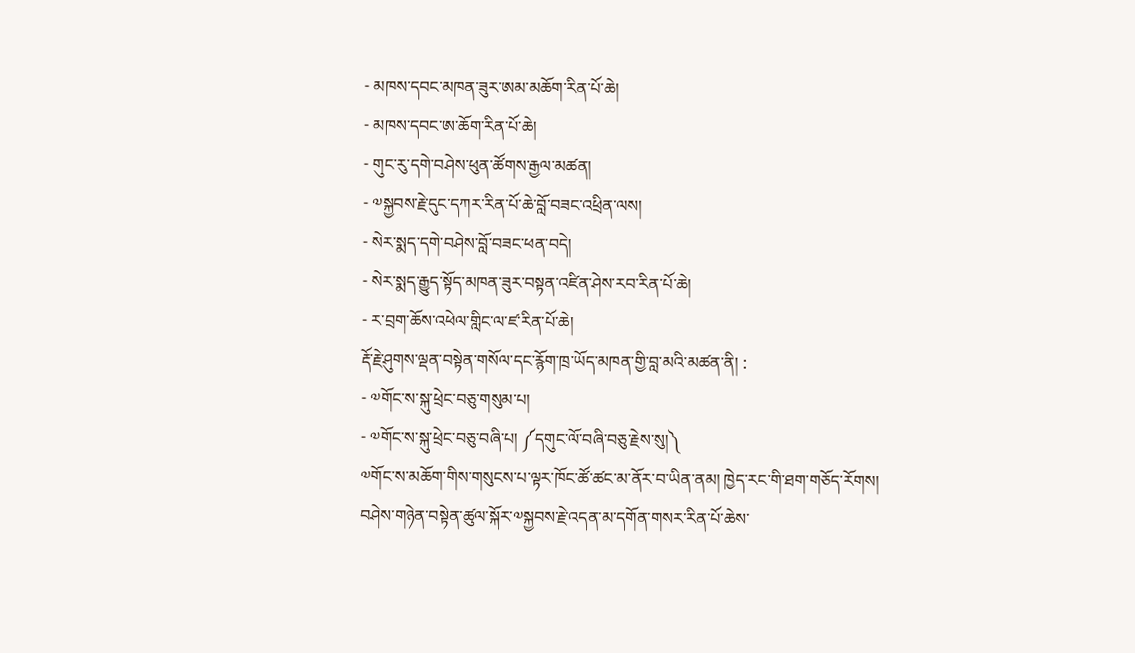- མཁས་དབང་མཁན་ཟུར་ཨམ་མཆོག་རིན་པོ་ཆེ།
- མཁས་དབང་ཨ་ཆོག་རིན་པོ་ཆེ།
- གུང་རུ་དགེ་བཤེས་ཕུན་ཚོགས་རྒྱལ་མཚན།
- ༧སྐྱབས་རྗེ་དུང་དཀར་རིན་པོ་ཆེ་བློ་བཟང་འཕྲིན་ལས།
- སེར་སྨད་དགེ་བཤེས་བློ་བཟང་ཕན་བདེ།
- སེར་སྨད་རྒྱུད་སྟོད་མཁན་ཟུར་བསྟན་འཛིན་ཤེས་རབ་རིན་པོ་ཆེ།
- ར་བྲག་ཆོས་འཕེལ་གླིང་ལ་ཛ་རིན་པོ་ཆེ།
རྡོ་རྗེ་ཤུགས་ལྡན་བསྟེན་གསོལ་དང་རྙོག་ཁྲ་ཡོད་མཁན་གྱི་བླ་མའི་མཚན་ནི། :
- ༧གོང་ས་སྐུ་ཕྲེང་བཅུ་གསུམ་པ།
- ༧གོང་ས་སྐུ་ཕྲེང་བཅུ་བཞི་པ། ༼དགུང་ལོ་བཞི་བཅུ་རྗེས་སུ།༽
༧གོང་ས་མཆོག་གིས་གསུངས་པ་ལྟར་ཁོང་ཚོ་ཚང་མ་ནོར་བ་ཡིན་ནམ། ཁྱེད་རང་གི་ཐག་གཅོད་རོགས།
བཤེས་གཉེན་བསྟེན་ཚུལ་སྐོར་༧སྐྱབས་རྗེ་འདན་མ་དགོན་གསར་རིན་པོ་ཆེས་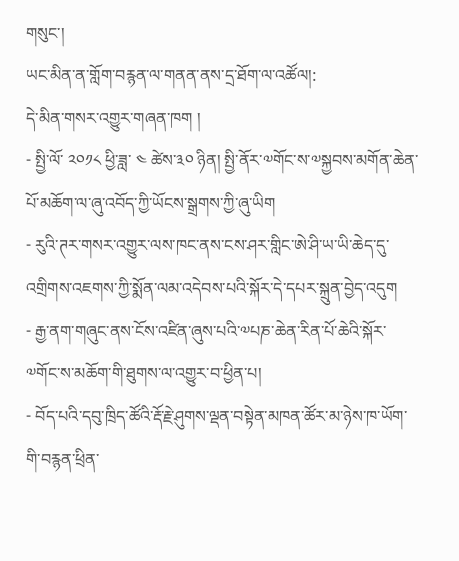གསུང་།
ཡང་མིན་ན་གློག་བརྙན་ལ་གནན་ནས་དྲ་ཐོག་ལ་འཚོལ།:
དེ་མིན་གསར་འགྱུར་གཞན་ཁག །
- སྤྱི་ལོ་ ༢༠༡༨ ཕྱི་ཟླ་ ༤ ཚེས་༣༠ ཉིན། སྤྱི་ནོར་༧གོང་ས་༧སྐྱབས་མགོན་ཆེན་པོ་མཆོག་ལ་ཞུ་འབོད་ཀྱི་ཡོངས་སྒྲགས་ཀྱི་ཞུ་ཡིག
- རུའི་ཊར་གསར་འགྱུར་ལས་ཁང་ནས་ངས་ཤར་གླིང་ཨེ་ཤི་ཡ་ཡི་ཆེད་དུ་འགྲིགས་འཇགས་ཀྱི་སྨོན་ལམ་འདེབས་པའི་སྐོར་དེ་དཔར་སྐྲུན་བྱེད་འདུག
- རྒྱ་ནག་གཞུང་ནས་ངོས་འཛིན་ཞུས་པའི་༧པཎ་ཆེན་རིན་པོ་ཆེའི་སྐོར་༧གོང་ས་མཆོག་གི་ཐུགས་ལ་འགྱུར་བ་ཕྱིན་པ།
- བོད་པའི་དབུ་ཁྲིད་ཚོའི་རྡོ་རྗེ་ཤུགས་ལྡན་བསྟེན་མཁན་ཚོར་མ་ཉེས་ཁ་ཡོག་གི་བརྙན་ཕྲིན་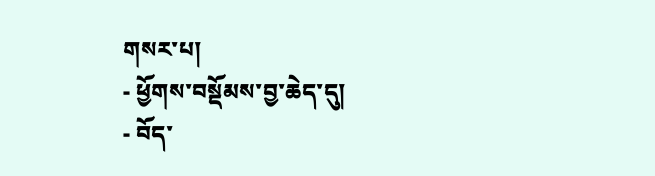གསར་པ།
- ཕྱོགས་བསྡོམས་བྱ་ཆེད་དུ།
- བོད་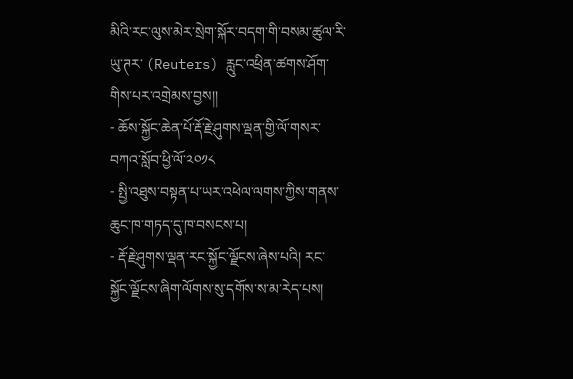མིའི་རང་ལུས་མེར་སྲེག་སྐོར་བདག་གི་བསམ་ཚུལ་རི་ཡུ་ཊར་ (Reuters) རླུང་འཕྲིན་ཚགས་ཤོག་གིས་པར་འགྲེམས་བྱས།།
- ཆོས་སྐྱོང་ཆེན་པོ་རྡོ་རྗེ་ཤུགས་ལྡན་གྱི་ལོ་གསར་བཀའ་སློབ་ཕྱི་ལོ་༢༠༡༨
- སྤྱི་འཐུས་བསྟན་པ་ཡར་འཕེལ་ལགས་ཀྱིས་གནས་ཆུང་ཁ་གཏད་དུ་ཁ་བསངས་པ།
- རྡོ་རྗེ་ཤུགས་ལྡན་རང་སྐྱོང་ལྗོངས་ཞེས་པའི། རང་སྐྱོང་ལྗོངས་ཞིག་ལོགས་སུ་དགོས་ས་མ་རེད་པས།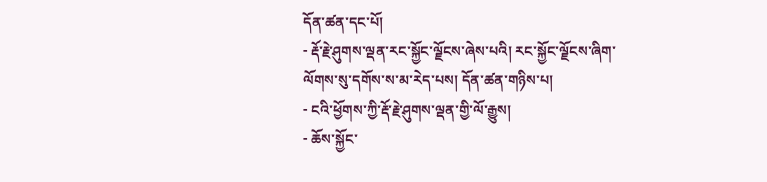དོན་ཚན་དང་པོ།
- རྡོ་རྗེ་ཤུགས་ལྡན་རང་སྐྱོང་ལྗོངས་ཞེས་པའི། རང་སྐྱོང་ལྗོངས་ཞིག་ལོགས་སུ་དགོས་ས་མ་རེད་པས། དོན་ཚན་གཉིས་པ།
- ངའི་ཕྱོགས་ཀྱི་རྡོ་རྗེ་ཤུགས་ལྡན་གྱི་ལོ་རྒྱུས།
- ཆོས་སྐྱོང་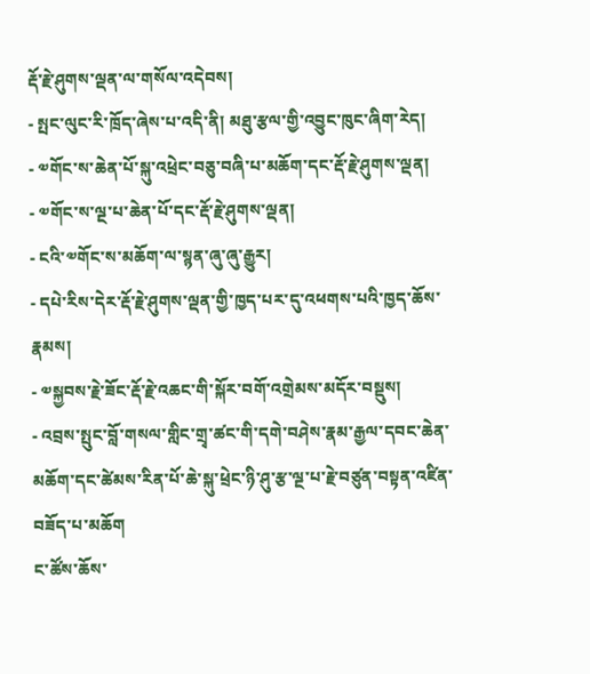རྡོ་རྗེ་ཤུགས་ལྡན་ལ་གསོལ་འདེབས།
- སྤང་ལུང་རི་ཁྲོད་ཞེས་པ་འདི་ནི། མཐུ་རྩལ་གྱི་འབྱུང་ཁུང་ཞིག་རེད།
- ༧གོང་ས་ཆེན་པོ་སྐུ་འཕྲེང་བཅུ་བཞི་པ་མཆོག་དང་རྡོ་རྗེ་ཤུགས་ལྡན།
- ༧གོང་ས་ལྔ་པ་ཆེན་པོ་དང་རྡོ་རྗེ་ཤུགས་ལྡན།
- ངའི་༧གོང་ས་མཆོག་ལ་སྙན་ཞུ་ཞུ་རྒྱུར།
- དཔེ་རིས་དེར་རྡོ་རྗེ་ཤུགས་ལྡན་གྱི་ཁྱད་པར་དུ་འཕགས་པའི་ཁྱད་ཆོས་རྣམས།
- ༧སྐྱབས་རྗེ་ཟོང་རྡོ་རྗེ་འཆང་གི་སྐོར་བགོ་འགྲེམས་མདོར་བསྡུས།
- འབྲས་སྤུང་བློ་གསལ་གླིང་གྲྭ་ཚང་གི་དགེ་བཤེས་རྣམ་རྒྱལ་དབང་ཆེན་མཆོག་དང་ཚེམས་རིན་པོ་ཆེ་སྐུ་ཕྲེང་ཉི་ཤུ་རྩ་ལྔ་པ་རྗེ་བཙུན་བསྟན་འཛིན་བཟོད་པ་མཆོག
ང་ཚོས་ཆོས་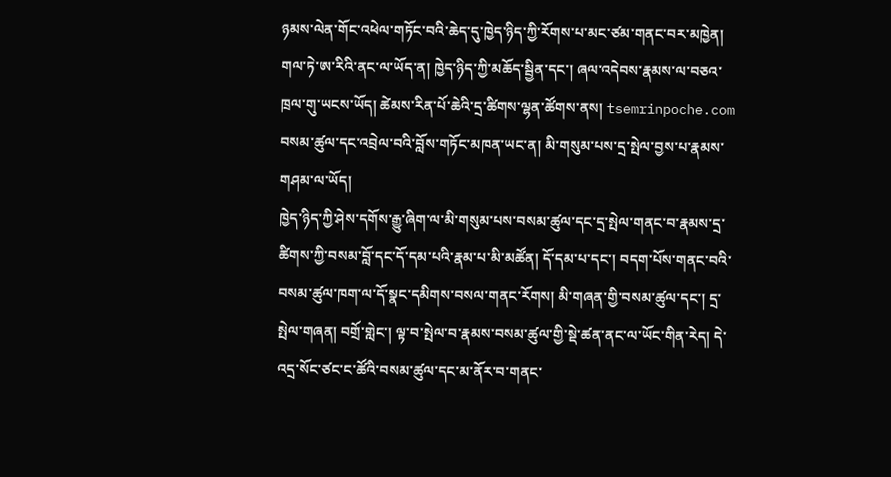ཉམས་ལེན་གོང་འཕེལ་གཏོང་བའི་ཆེད་དུ་ཁྱེད་ཉིད་ཀྱི་རོགས་པ་མང་ཙམ་གནང་བར་མཁྱེན།
གལ་ཏེ་ཨ་རིའི་ནང་ལ་ཡོད་ན། ཁྱེད་ཉིད་ཀྱི་མཆོད་སྦྱིན་དང་། ཞལ་འདེབས་རྣམས་ལ་བཅའ་ཁྲལ་གུ་ཡངས་ཡོད། ཚེམས་རིན་པོ་ཆེའི་དྲ་ཚིགས་ལྷན་ཚོགས་ནས། tsemrinpoche.com
བསམ་ཚུལ་དང་འབྲེལ་བའི་བློས་གཏོང་མཁན་ཡང་ན། མི་གསུམ་པས་དྲ་སྤེལ་བྱས་པ་རྣམས་གཤམ་ལ་ཡོད།
ཁྱེད་ཉིད་ཀྱི་ཤེས་དགོས་རྒྱུ་ཞིག་ལ་མི་གསུམ་པས་བསམ་ཚུལ་དང་དྲ་སྤེལ་གནང་བ་རྣམས་དྲ་ཚིགས་ཀྱི་བསམ་བློ་དང་དོ་དམ་པའི་རྣམ་པ་མི་མཚོན། དོ་དམ་པ་དང་། བདག་པོས་གནང་བའི་བསམ་ཚུལ་ཁག་ལ་དོ་སྣང་དམིགས་བསལ་གནང་རོགས། མི་གཞན་གྱི་བསམ་ཚུལ་དང་། དྲ་སྤེལ་གཞན། བགྲོ་གླེང་། ལྟ་བ་སྤེལ་བ་རྣམས་བསམ་ཚུལ་གྱི་སྡེ་ཚན་ནང་ལ་ཡོང་གིན་རེད། དེ་འདྲ་སོང་ཙང་ང་ཚོའི་བསམ་ཚུལ་དང་མ་ནོར་བ་གནང་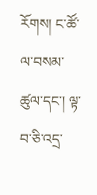རོགས། ང་ཚོ་ལ་བསམ་ཚུལ་དང་། ལྟ་བ་ཅི་འདྲ་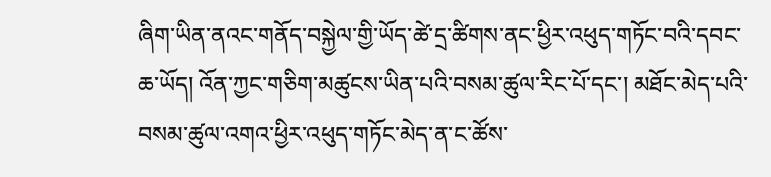ཞིག་ཡིན་ནའང་གནོད་བསྐྱེལ་གྱི་ཡོད་ཚེ་དྲ་ཚིགས་ནང་ཕྱིར་འཕུད་གཏོང་བའི་དབང་ཆ་ཡོད། འོན་ཀྱང་གཅིག་མཚུངས་ཡིན་པའི་བསམ་ཚུལ་རིང་པོ་དང་། མཐོང་མེད་པའི་བསམ་ཚུལ་འགའ་ཕྱིར་འཕུད་གཏོང་མེད་ན་ང་ཚོས་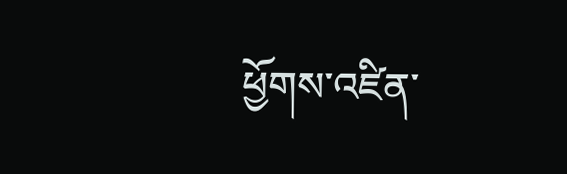ཕྱོགས་འཛིན་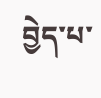བྱེད་པ་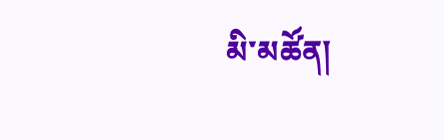མི་མཚོན།